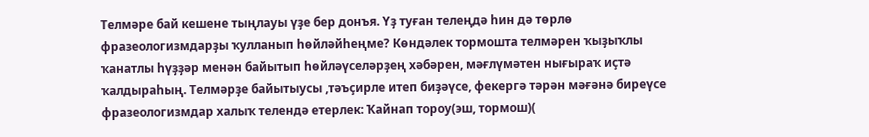Телмәре бай кешене тыңлауы үҙе бер донъя. Үҙ туған телеңдә һин дә төрлө фразеологизмдарҙы ҡулланып һөйләйһеңме? Көндәлек тормошта телмәрен ҡыҙыҡлы ҡанатлы һүҙҙәр менән байытып һөйләүселәрҙең хәбәрен, мәғлүмәтен нығыраҡ иҫтә ҡалдыраһың. Телмәрҙе байытыусы ,тәъҫирле итеп биҙәүсе, фекергә тәрән мәғәнә биреүсе фразеологизмдар халыҡ телендә етерлек: Ҡайнап тороу(эш, тормош)(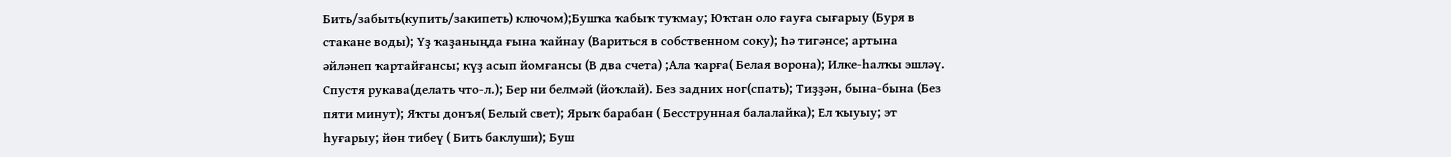Бить/забыть(купить/закипеть) ключом);Бушҡа ҡабыҡ туҡмау; Юҡтан оло ғауға сығарыу (Буря в стакане воды); Үҙ ҡаҙаныңда ғына ҡайнау (Вариться в собственном соку); Һә тигәнсе; артына әйләнеп ҡартайғансы; күҙ асып йомғансы (В два счета) ;Ала ҡарға( Белая ворона); Илке-һалҡы эшләү. Спустя рукава(делать что-л.); Бер ни белмәй (йоҡлай). Без задних ног(спать); Тиҙҙән, бына-бына (Без пяти минут); Яҡты донъя( Белый свет); Ярыҡ барабан ( Бесструнная балалайка); Ел ҡыуыу; эт һуғарыу; йөн тибеү ( Бить баклуши); Буш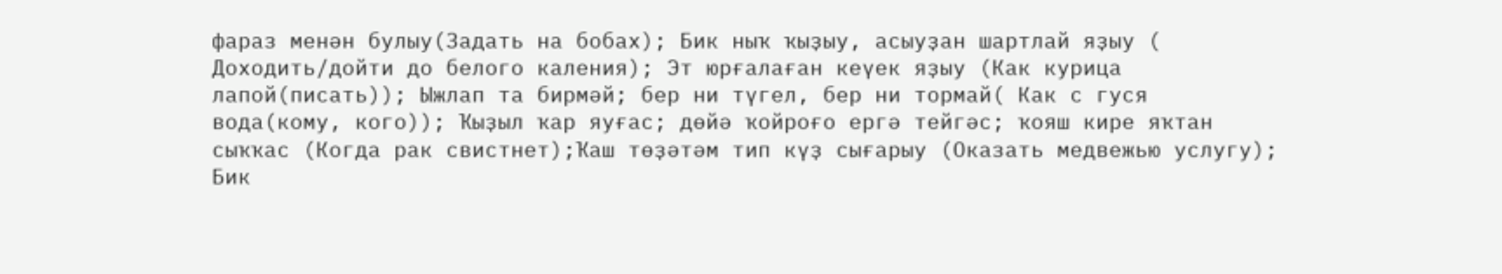фараз менән булыу(Задать на бобах); Бик ныҡ ҡыҙыу, асыуҙан шартлай яҙыу ( Доходить/дойти до белого каления); Эт юрғалаған кеүек яҙыу (Как курица лапой(писать)); Ыжлап та бирмәй; бер ни түгел, бер ни тормай( Как с гуся вода(кому, кого)); Ҡыҙыл ҡар яуғас; дөйә ҡойроғо ергә тейгәс; ҡояш кире яҡтан сыҡҡас (Когда рак свистнет);Ҡаш төҙәтәм тип күҙ сығарыу (Оказать медвежью услугу); Бик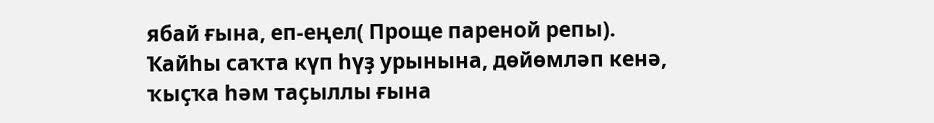ябай ғына, еп-еңел( Проще пареной репы). Ҡайһы саҡта күп һүҙ урынына, дөйөмләп кенә, ҡыҫҡа һәм таҫыллы ғына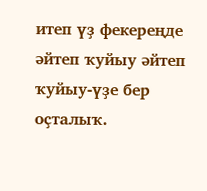итеп үҙ фекереңде әйтеп ҡуйыу әйтеп ҡуйыу-үҙе бер оҫталыҡ.